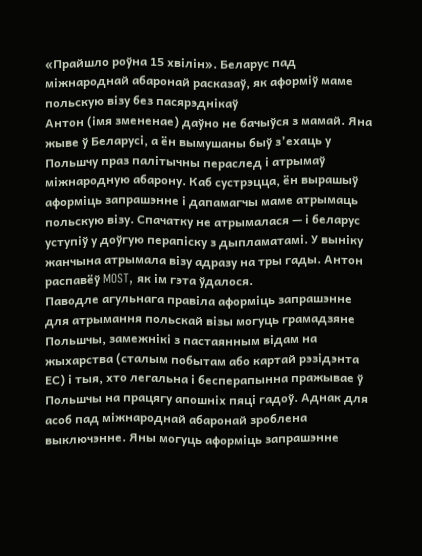«Прайшло роўна 15 хвілін». Беларус пад міжнароднай абаронай расказаў, як аформіў маме польскую візу без пасярэднікаў
Антон (імя змененае) даўно не бачыўся з мамай. Яна жыве ў Беларусі, а ён вымушаны быў з’ехаць у Польшчу праз палітычны пераслед і атрымаў міжнародную абарону. Каб сустрэцца, ён вырашыў аформіць запрашэнне і дапамагчы маме атрымаць польскую візу. Спачатку не атрымалася — і беларус уступіў у доўгую перапіску з дыпламатамі. У выніку жанчына атрымала візу адразу на тры гады. Антон распавёў MOST, як ім гэта ўдалося.
Паводле агульнага правіла аформіць запрашэнне для атрымання польскай візы могуць грамадзяне Польшчы, замежнікі з пастаянным відам на жыхарства (сталым побытам або картай рэзідэнта ЕС) і тыя, хто легальна і бесперапынна пражывае ў Польшчы на працягу апошніх пяці гадоў. Аднак для асоб пад міжнароднай абаронай зроблена выключэнне. Яны могуць аформіць запрашэнне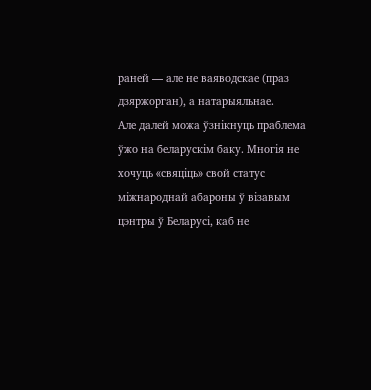раней — але не ваяводскае (праз дзяржорган), а натарыяльнае.
Але далей можа ўзнікнуць праблема ўжо на беларускім баку. Многія не хочуць «свяціць» свой статус міжнароднай абароны ў візавым цэнтры ў Беларусі, каб не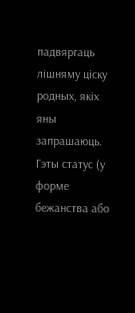падвяргаць лішняму ціску родных, якіх яны запрашаюць. Гэты статус (у форме бежанства або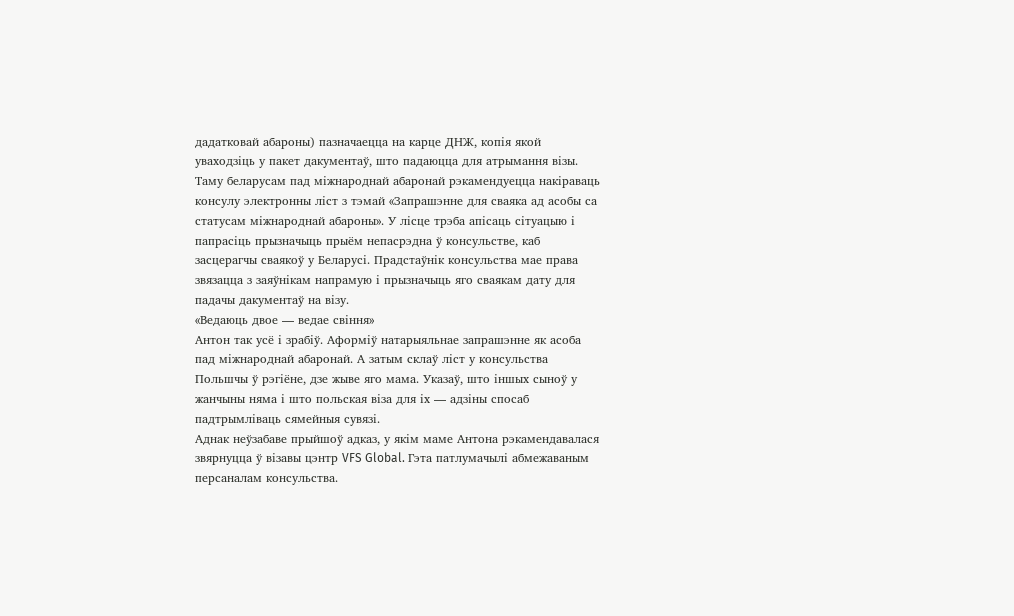дадатковай абароны) пазначаецца на карце ДНЖ, копія якой уваходзіць у пакет дакументаў, што падаюцца для атрымання візы.
Таму беларусам пад міжнароднай абаронай рэкамендуецца накіраваць консулу электронны ліст з тэмай «Запрашэнне для сваяка ад асобы са статусам міжнароднай абароны». У лісце трэба апісаць сітуацыю і папрасіць прызначыць прыём непасрэдна ў консульстве, каб засцерагчы сваякоў у Беларусі. Прадстаўнік консульства мае права звязацца з заяўнікам напрамую і прызначыць яго сваякам дату для падачы дакументаў на візу.
«Ведаюць двое — ведае свіння»
Антон так усё і зрабіў. Аформіў натарыяльнае запрашэнне як асоба пад міжнароднай абаронай. А затым склаў ліст у консульства Польшчы ў рэгіёне, дзе жыве яго мама. Указаў, што іншых сыноў у жанчыны няма і што польская віза для іх — адзіны спосаб падтрымліваць сямейныя сувязі.
Аднак неўзабаве прыйшоў адказ, у якім маме Антона рэкамендавалася звярнуцца ў візавы цэнтр VFS Global. Гэта патлумачылі абмежаваным персаналам консульства.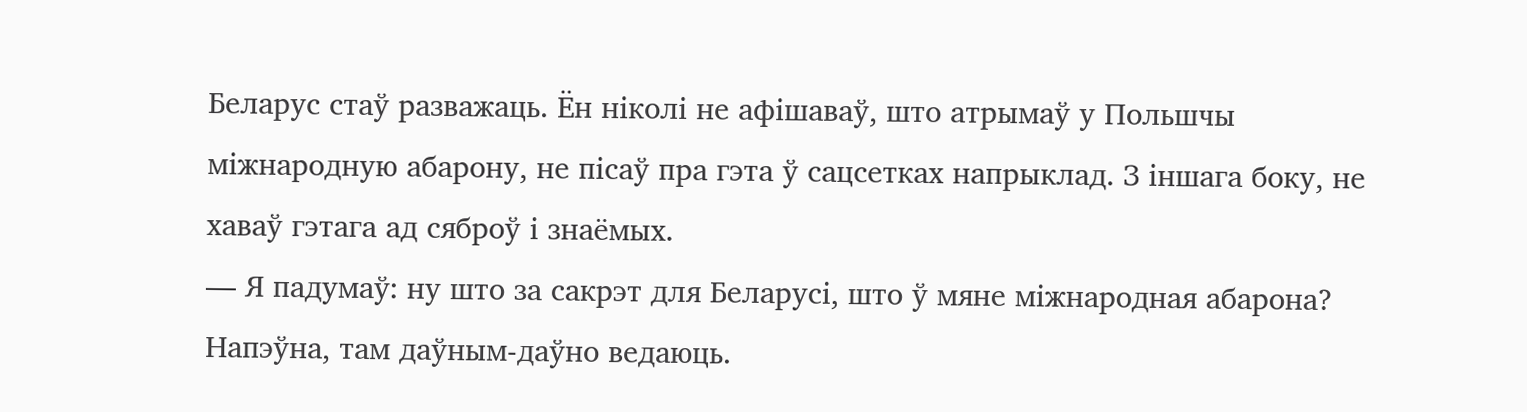Беларус стаў разважаць. Ён ніколі не афішаваў, што атрымаў у Польшчы міжнародную абарону, не пісаў пра гэта ў сацсетках напрыклад. З іншага боку, не хаваў гэтага ад сяброў і знаёмых.
— Я падумаў: ну што за сакрэт для Беларусі, што ў мяне міжнародная абарона? Напэўна, там даўным-даўно ведаюць.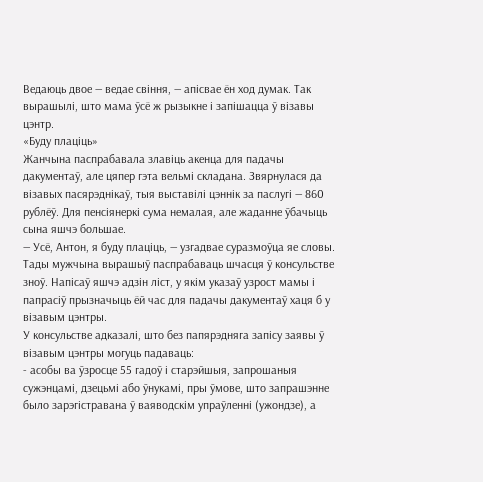Ведаюць двое — ведае свіння, — апісвае ён ход думак. Так вырашылі, што мама ўсё ж рызыкне і запішацца ў візавы цэнтр.
«Буду плаціць»
Жанчына паспрабавала злавіць акенца для падачы дакументаў, але цяпер гэта вельмі складана. Звярнулася да візавых пасярэднікаў, тыя выставілі цэннік за паслугі — 860 рублёў. Для пенсіянеркі сума немалая, але жаданне ўбачыць сына яшчэ большае.
— Усё, Антон, я буду плаціць, — узгадвае суразмоўца яе словы.
Тады мужчына вырашыў паспрабаваць шчасця ў консульстве зноў. Напісаў яшчэ адзін ліст, у якім указаў узрост мамы і папрасіў прызначыць ёй час для падачы дакументаў хаця б у візавым цэнтры.
У консульстве адказалі, што без папярэдняга запісу заявы ў візавым цэнтры могуць падаваць:
- асобы ва ўзросце 55 гадоў і старэйшыя, запрошаныя сужэнцамі, дзецьмі або ўнукамі, пры ўмове, што запрашэнне было зарэгістравана ў ваяводскім упраўленні (ужондзе), а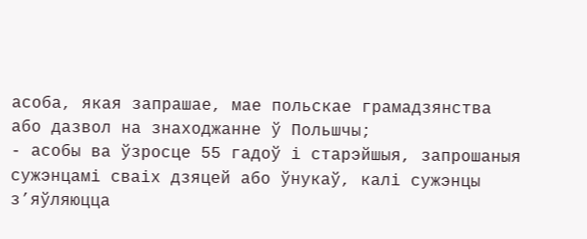асоба, якая запрашае, мае польскае грамадзянства або дазвол на знаходжанне ў Польшчы;
- асобы ва ўзросце 55 гадоў і старэйшыя, запрошаныя сужэнцамі сваіх дзяцей або ўнукаў, калі сужэнцы з’яўляюцца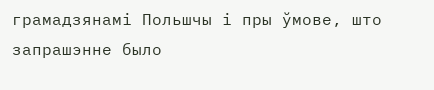грамадзянамі Польшчы і пры ўмове, што запрашэнне было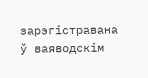зарэгістравана ў ваяводскім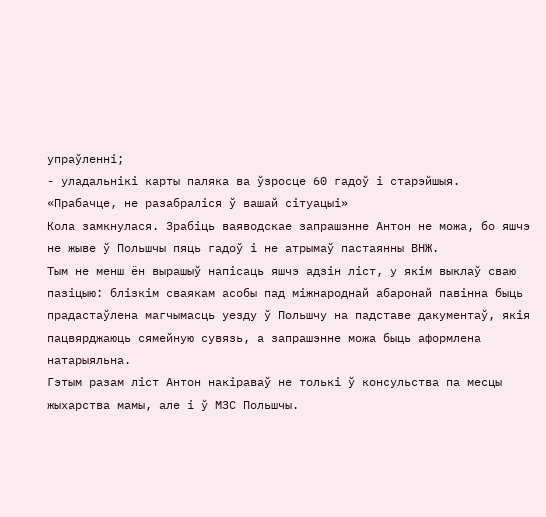упраўленні;
- уладальнікі карты паляка ва ўзросце 60 гадоў і старэйшыя.
«Прабачце, не разабраліся ў вашай сітуацыі»
Кола замкнулася. Зрабіць ваяводскае запрашэнне Антон не можа, бо яшчэ не жыве ў Польшчы пяць гадоў і не атрымаў пастаянны ВНЖ.
Тым не менш ён вырашыў напісаць яшчэ адзін ліст, у якім выклаў сваю пазіцыю: блізкім сваякам асобы пад міжнароднай абаронай павінна быць прадастаўлена магчымасць уезду ў Польшчу на падставе дакументаў, якія пацвярджаюць сямейную сувязь, а запрашэнне можа быць аформлена натарыяльна.
Гэтым разам ліст Антон накіраваў не толькі ў консульства па месцы жыхарства мамы, але і ў МЗС Польшчы.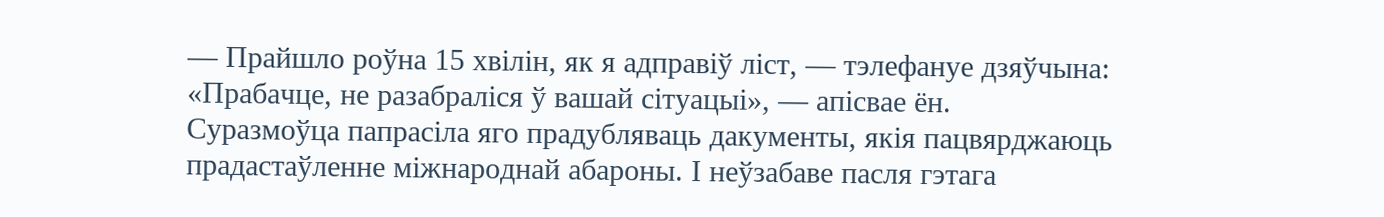— Прайшло роўна 15 хвілін, як я адправіў ліст, — тэлефануе дзяўчына: «Прабачце, не разабраліся ў вашай сітуацыі», — апісвае ён.
Суразмоўца папрасіла яго прадубляваць дакументы, якія пацвярджаюць прадастаўленне міжнароднай абароны. І неўзабаве пасля гэтага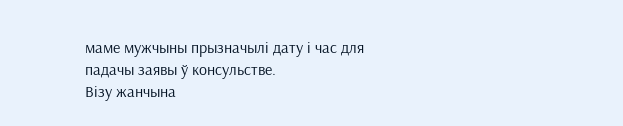маме мужчыны прызначылі дату і час для падачы заявы ў консульстве.
Візу жанчына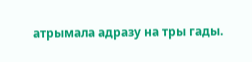атрымала адразу на тры гады.